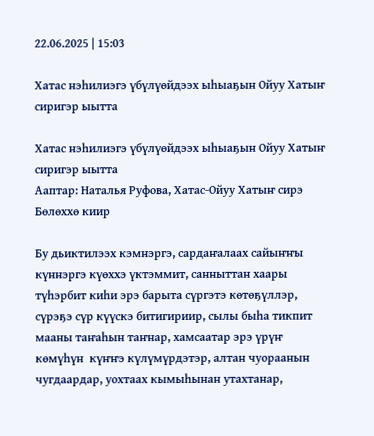22.06.2025 | 15:03

Хатас нэһилиэгэ үбүлүөйдээх ыһыаҕын Ойуу Хатыҥ сиригэр ыытта

Хатас нэһилиэгэ үбүлүөйдээх ыһыаҕын Ойуу Хатыҥ  сиригэр ыытта
Ааптар: Наталья Руфова, Хатас-Ойуу Хатыҥ сирэ
Бөлөххө киир

Бу дьиктилээх кэмнэргэ, сардаҥалаах сайыҥҥы күннэргэ күөххэ үктэммит, санныттан хаары түһэрбит киһи эрэ барыта сүргэтэ көтөҕүллэр, сүрэҕэ сүр күүскэ битигириир, сылы быһа тикпит мааны таҥаһын таҥнар, хамсаатар эрэ үрүҥ көмүһүн  күҥҥэ күлүмүрдэтэр, алтан чуораанын чугдаардар, уохтаах кымыһынан утахтанар,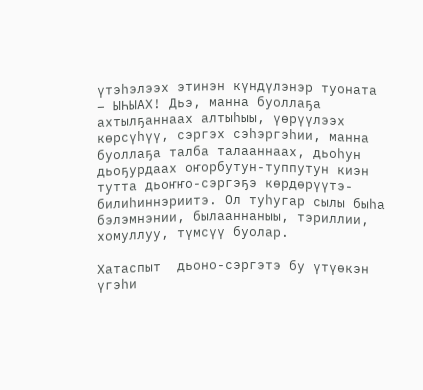үтэһэлээх этинэн күндүлэнэр туоната – ЫҺЫАХ! Дьэ, манна буоллаҕа ахтылҕаннаах алтыһыы, үөрүүлээх көрсүһүү, сэргэх сэһэргэһии, манна буоллаҕа талба талааннаах, дьоһун дьоҕурдаах оҥорбутун-туппутун киэн тутта дьоҥҥо-сэргэҕэ көрдөрүүтэ-билиһиннэриитэ. Ол туһугар сылы быһа бэлэмнэнии, былааннаныы, тэриллии, хомуллуу, түмсүү буолар.

Хатаспыт  дьоно-сэргэтэ бу үтүөкэн үгэһи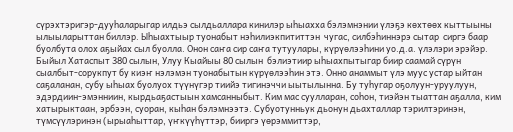сүрэхтэригэр-дууһаларыгар илдьэ сылдьаллара кинилэр ыһыахха бэлэмнэнии үлэҕэ көхтөөх кыттыыны ылыыларыттан биллэр. Ыһыахтыыр туонабыт нэһилиэкпититтэн  чугас, силбэһиннэрэ сытар  сиргэ баар буолбута олох аҕыйах сыл буолла. Онон саҥа сир саҥа тутуулары, күрүөлээһини уо.д.а. үлэлэри эрэйэр. Быйыл Хатаспыт 380 сылын, Улуу Кыайыы 80 сылын  бэлиэтиир ыһыахпытыгар биир саамай сүрүн сыалбыт-сорукпут бу киэҥ нэлэмэн туонабытын күрүөлээһин этэ. Онно анаммыт үлэ муус устар ыйтан саҕаланан, субу ыһыах буолуох түүнүгэр тиийэ тигинэччи ыытылынна. Бу туһугар оҕолуун-уруулуун, эдэрдиин-эмэнниин, кырдьаҕастыын хамсанныбыт. Ким мас суулларан, соһон, тиэйэн тыаттан аҕалла, ким хатырыктаан, эрбээн, суоран, кыһан бэлэмнээтэ. Субуотунньук дьонун дьахталлар тэрилтэринэн, түмсүүлэринэн (ырыаһыттар, үҥкүүһүттэр, бииргэ үөрэммиттэр,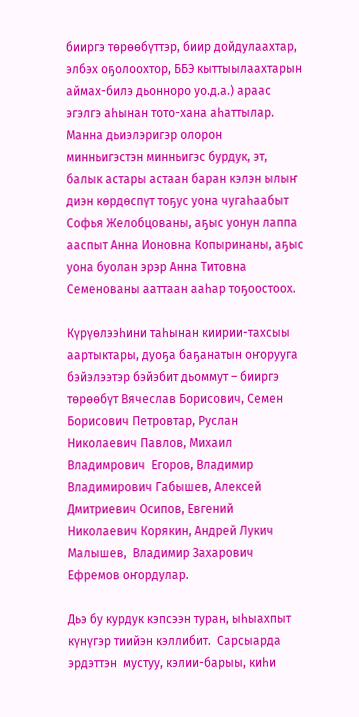бииргэ төрөөбүттэр, биир дойдулаахтар, элбэх оҕолоохтор, ББЭ кыттыылаахтарын аймах-билэ дьонноро уо.д.а.) араас эгэлгэ аһынан тото-хана аһаттылар. Манна дьиэлэригэр олорон  минньигэстэн минньигэс бурдук, эт, балык астары астаан баран кэлэн ылыҥ диэн көрдөспүт тоҕус уона чугаһаабыт Софья Желобцованы, аҕыс уонун лаппа ааспыт Анна Ионовна Копыринаны, аҕыс уона буолан эрэр Анна Титовна Семенованы ааттаан ааһар тоҕоостоох.

Күрүөлээһини таһынан киирии-тахсыы аартыктары, дуоҕа баҕанатын оҥорууга бэйэлээтэр бэйэбит дьоммут – бииргэ төрөөбүт Вячеслав Борисович, Семен Борисович Петровтар, Руслан Николаевич Павлов, Михаил Владимрович  Егоров, Владимир Владимирович Габышев, Алексей Дмитриевич Осипов, Евгений Николаевич Корякин, Андрей Лукич Малышев,  Владимир Захарович  Ефремов оҥордулар.

Дьэ бу курдук кэпсээн туран, ыһыахпыт күнүгэр тиийэн кэллибит.  Сарсыарда эрдэттэн  мустуу, кэлии-барыы, киһи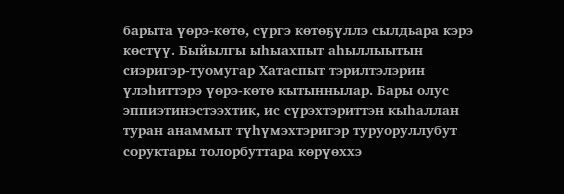барыта үөрэ-көтө, сүргэ көтөҕүллэ сылдьара кэрэ көстүү. Быйылгы ыһыахпыт аһыллыытын сиэригэр-туомугар Хатаспыт тэрилтэлэрин үлэһиттэрэ үөрэ-көтө кытыннылар. Бары олус эппиэтинэстээхтик, ис сүрэхтэриттэн кыһаллан туран анаммыт түһүмэхтэригэр туруоруллубут соруктары толорбуттара көрүөххэ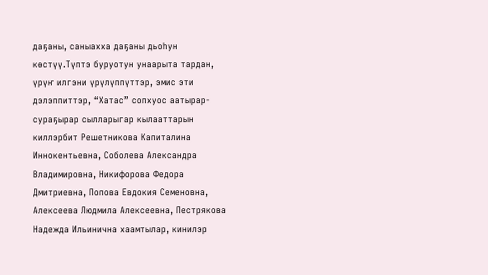даҕаны, саныахха даҕаны дьоһун көстүү.Түптэ буруотун унаарыта тардан, үрүҥ илгэни үрүлүппүттэр, эмис эти дэлэппиттэр, “Хатас” сопхуос аатырар-сураҕырар сылларыгар кылааттарын киллэрбит Решетникова Капиталина Иннокентьевна, Соболева Александра Владимировна, Никифорова Федора Дмитриевна, Попова Евдокия Семеновна, Алексеева Людмила Алексеевна, Пестрякова Надежда Ильинична хаамтылар, кинилэр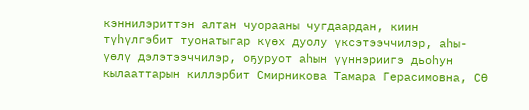кэннилэриттэн алтан чуорааны чугдаардан, киин түһүлгэбит туонатыгар күөх дуолу үксэтээччилэр, аһы-үөлү дэлэтээччилэр, оҕуруот аһын үүннэриигэ дьоһун кылааттарын киллэрбит Смирникова Тамара Герасимовна, СӨ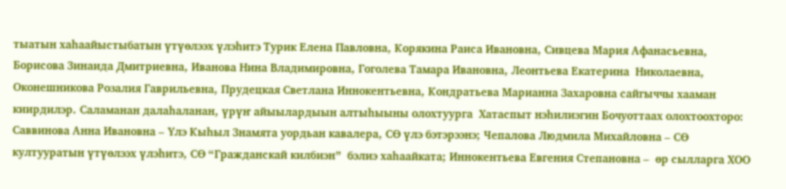тыатын хаһаайыстыбатын үтүөлээх үлэһитэ Турик Елена Павловна, Корякина Раиса Ивановна, Сивцева Мария Афанасьевна, Борисова Зинаида Дмитриевна, Иванова Нина Владимировна, Гоголева Тамара Ивановна, Леонтьева Екатерина  Николаевна, Оконешникова Розалия Гаврильевна, Прудецкая Светлана Иннокентьевна, Кондратьева Марианна Захаровна сайгыччы хааман киирдилэр. Саламанан далаһаланан, үрүҥ айыылардыын алтыһыыны олохтуурга  Хатаспыт нэһилиэгин Бочуоттаах олохтоохторо: Саввинова Анна Ивановна – Үлэ Кыһыл Знамята уордьан кавалера, СӨ үлэ бэтэрээнэ; Чепалова Людмила Михайловна – СӨ култууратын үтүөлээх үлэһитэ, СӨ “Гражданскай килбиэн”  бэлиэ хаһаайката; Иннокентьева Евгения Степановна –  өр сылларга ХОО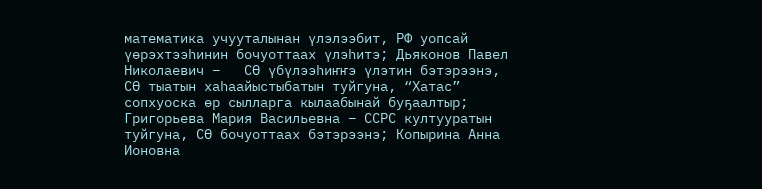математика учууталынан үлэлээбит, РФ уопсай үөрэхтээһинин бочуоттаах үлэһитэ; Дьяконов Павел Николаевич –   СӨ үбүлээһиҥҥэ үлэтин бэтэрээнэ, СӨ тыатын хаһаайыстыбатын туйгуна, “Хатас” сопхуоска өр сылларга кылаабынай буҕаалтыр;  Григорьева Мария Васильевна – ССРС култууратын туйгуна, СӨ бочуоттаах бэтэрээнэ; Копырина Анна Ионовна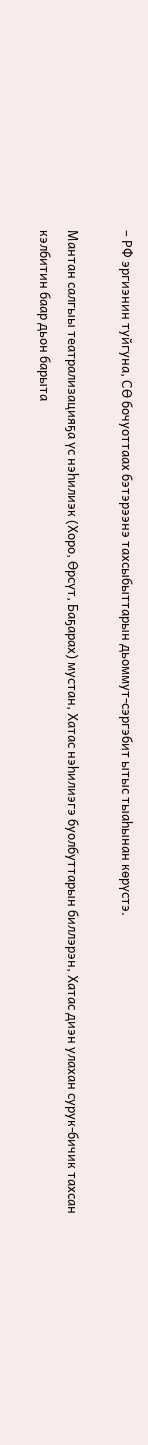– РФ эргиэнин туйгуна, СӨ бочуоттаах бэтэрээнэ тахсыбыттарын дьоммут-сэргэбит ытыс тыаһынан көрүстэ.

Мантан салгыы театрализацияҕа үс нэһилиэк (Хоро, Өрсүт, Баҕарах) мустан, Хатас нэһилиэгэ буолбуттарын биллэрэн, Хатас диэн улахан сурук-бичик тахсан кэлбитин баар дьон барыта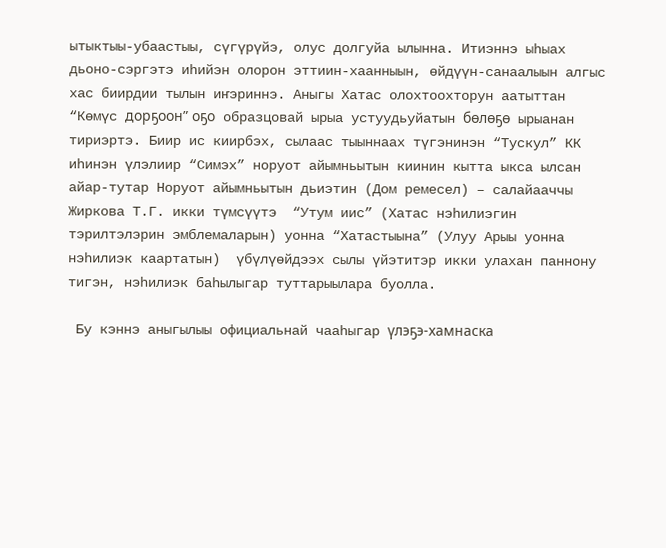ытыктыы-убаастыы, сүгүрүйэ, олус долгуйа ылынна. Итиэннэ ыһыах дьоно-сэргэтэ иһийэн олорон эттиин-хаанныын, өйдүүн-санаалыын алгыс хас биирдии тылын иҥэриннэ. Аныгы Хатас олохтоохторун аатыттан “Көмүс дорҕоон” оҕо образцовай ырыа устуудьуйатын бөлөҕө ырыанан тириэртэ. Биир ис киирбэх, сылаас тыыннаах түгэнинэн “Тускул” КК иһинэн үлэлиир “Симэх” норуот айымньытын киинин кытта ыкса ылсан айар-тутар Норуот айымньытын дьиэтин (Дом ремесел) – салайааччы Жиркова Т.Г. икки түмсүүтэ  “Утум иис” (Хатас нэһилиэгин тэрилтэлэрин эмблемаларын) уонна “Хатастыына” (Улуу Арыы уонна нэһилиэк каартатын)  үбүлүөйдээх сылы үйэтитэр икки улахан паннону тигэн, нэһилиэк баһылыгар туттарыылара буолла.

 Бу кэннэ аныгылыы официальнай чааһыгар үлэҕэ-хамнаска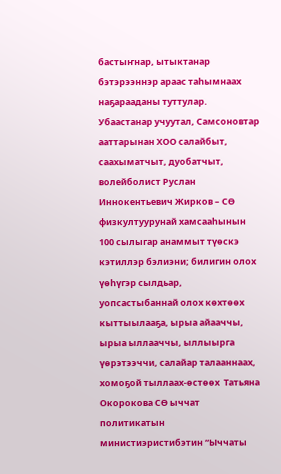бастыҥнар, ытыктанар бэтэрээннэр араас таһымнаах наҕарааданы туттулар. Убаастанар учуутал, Самсоновтар ааттарынан ХОО салайбыт, саахыматчыт, дуобатчыт, волейболист Руслан Иннокентьевич Жирков – СӨ физкултуурунай хамсааһынын 100 сылыгар анаммыт түөскэ кэтиллэр бэлиэни; билигин олох үөһүгэр сылдьар, уопсастыбаннай олох көхтөөх кыттыылааҕа, ырыа айааччы, ырыа ыллааччы, ыллыырга үөрэтээччи, салайар талааннаах, хомоҕой тыллаах-өстөөх  Татьяна Окорокова СӨ ыччат политикатын министиэристибэтин “Ыччаты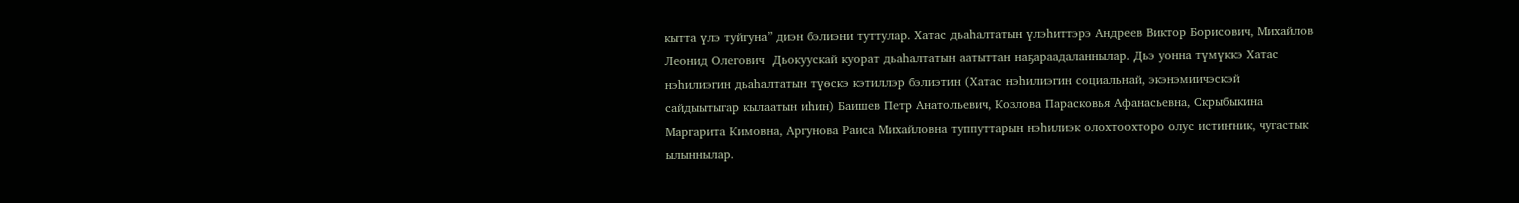кытта үлэ туйгуна” диэн бэлиэни туттулар. Хатас дьаһалтатын үлэһиттэрэ Андреев Виктор Борисович, Михайлов Леонид Олегович  Дьокуускай куорат дьаһалтатын аатыттан наҕараадаланнылар. Дьэ уонна түмүккэ Хатас нэһилиэгин дьаһалтатын түөскэ кэтиллэр бэлиэтин (Хатас нэһилиэгин социальнай, экэнэмиичэскэй сайдыытыгар кылаатын иһин) Баишев Петр Анатольевич, Козлова Парасковья Афанасьевна, Скрыбыкина Маргарита Кимовна, Аргунова Раиса Михайловна туппуттарын нэһилиэк олохтоохторо олус истиҥник, чугастык ылыннылар.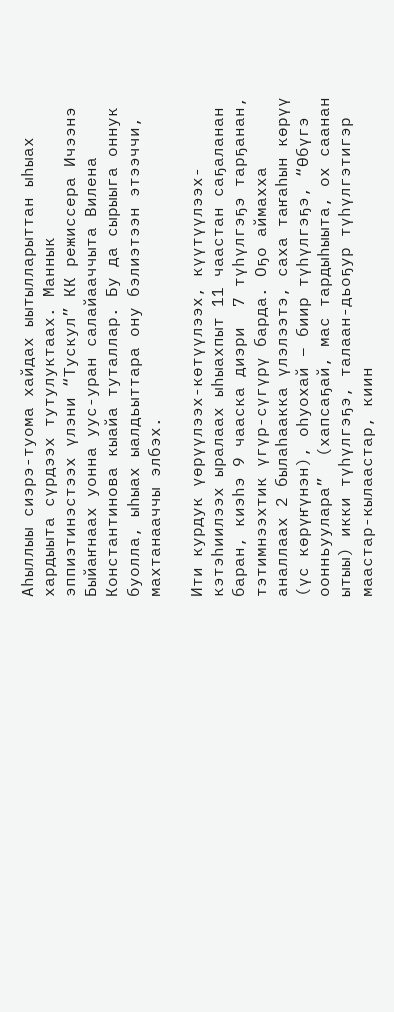Аһыллыы сиэрэ-туома хайдах ыытылларыттан ыһыах хардыыта сүрдээх тутулуктаах. Маннык эппиэтинэстээх үлэни “Тускул” КК режиссера Ичээнэ Быйаҥнаах уонна уус-уран салайааччыта Вилена Константинова кыайа туталлар. Бу да сырыыга оннук буолла, ыһыах ыалдьыттара ону бэлиэтээн этээччи, махтанааччы элбэх.

Ити курдук үөрүүлээх-көтүүлээх, күүтүүлээх-кэтэһиилээх ыралаах ыһыахпыт 11 чаастан саҕаланан баран, киэһэ 9 чааска диэри  7 түһүлгэҕэ тарҕанан, тэтимнээхтик үгүр-сүгүрү барда. Оҕо аймахха аналлаах 2 былаһаакка үлэлээтэ, саха таҥаһын көрүү (үс көрүҥүнэн), оһуохай – биир түһүлгэҕэ, “Өбүгэ оонньуулара”  (хапсаҕай, мас тардыһыыта, ох саанан ытыы) икки түһүлгэҕэ, талаан-дьоҕур түһүлгэтигэр  маастар-кылаастар, киин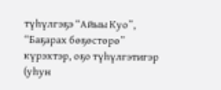түһүлгэҕэ “Айыы Куо”, “Баҕарах бөҕөстөрө” күрэхтэр, оҕо түһүлгэтигэр (уһун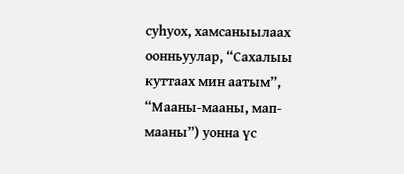суһуох, хамсаныылаах оонньуулар, “Сахалыы куттаах мин аатым”, “Мааны-мааны, мап-мааны”) уонна үс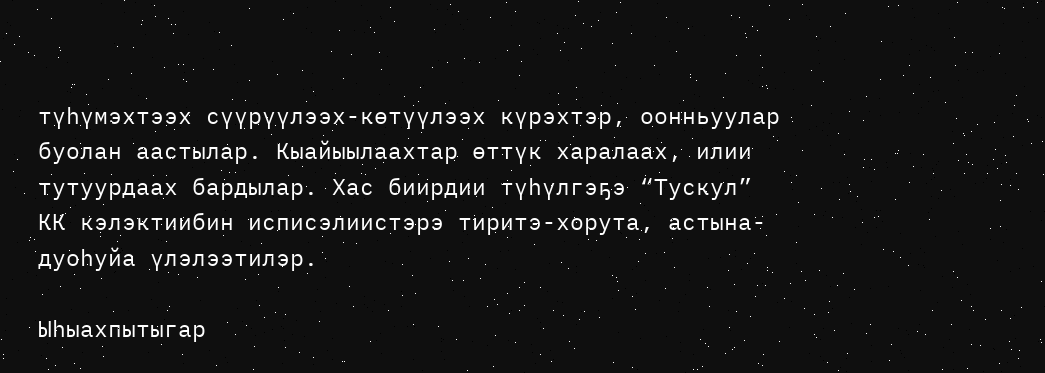түһүмэхтээх сүүрүүлээх-көтүүлээх күрэхтэр, оонньуулар буолан аастылар. Кыайыылаахтар өттүк харалаах, илии тутуурдаах бардылар. Хас биирдии түһүлгэҕэ “Тускул” КК кэлэктиибин исписэлиистэрэ тиритэ-хорута, астына-дуоһуйа үлэлээтилэр.

Ыһыахпытыгар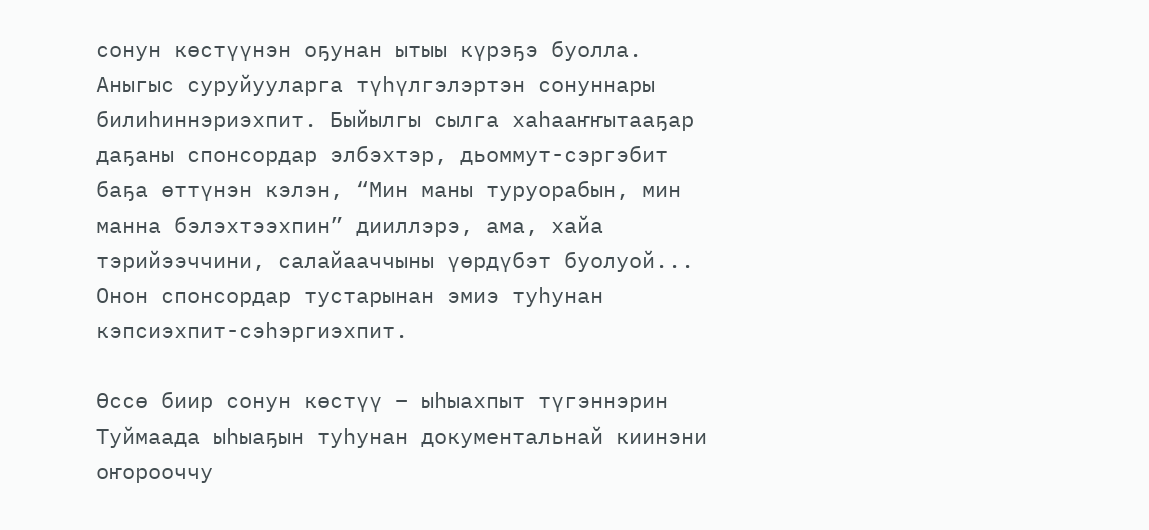сонун көстүүнэн оҕунан ытыы күрэҕэ буолла. Аныгыс суруйууларга түһүлгэлэртэн сонуннары билиһиннэриэхпит. Быйылгы сылга хаһааҥҥытааҕар даҕаны спонсордар элбэхтэр, дьоммут-сэргэбит баҕа өттүнэн кэлэн, “Мин маны туруорабын, мин манна бэлэхтээхпин” дииллэрэ, ама, хайа тэрийээччини, салайааччыны үөрдүбэт буолуой... Онон спонсордар тустарынан эмиэ туһунан кэпсиэхпит-сэһэргиэхпит.

Өссө биир сонун көстүү – ыһыахпыт түгэннэрин Туймаада ыһыаҕын туһунан документальнай киинэни оҥорооччу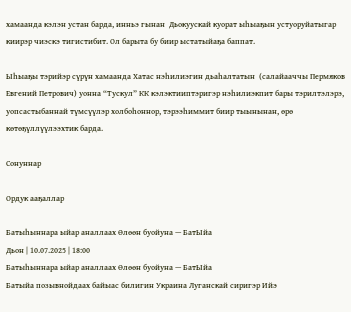хамаанда кэлэн устан барда, инньэ гынан  Дьокуускай куорат ыһыаҕын устуоруйатыгар киирэр чиэскэ тигистибит. Ол барыта бу биир ыстатыйаҕа баппат.

Ыһыаҕы тэрийэр сүрүн хамаанда Хатас нэһилиэгин дьаһалтатын  (салайааччы Пермяков Евгений Петрович) уонна “Тускул” КК кэлэктииптэригэр нэһилиэкпит бары тэрилтэлэрэ, уопсастыбаннай түмсүүлэр холбоһоннор, тэрээһиммит биир тыынынан, өрө көтөҕүллүүлээхтик барда.

Сонуннар

Ордук ааҕаллар

Батыһыннара ыйар аналлаах Өлөөн буойуна — БатЫйа
Дьон | 10.07.2025 | 18:00
Батыһыннара ыйар аналлаах Өлөөн буойуна — БатЫйа
Батыйа позывнойдаах байыас билигин Украина Луганскай сиригэр Ийэ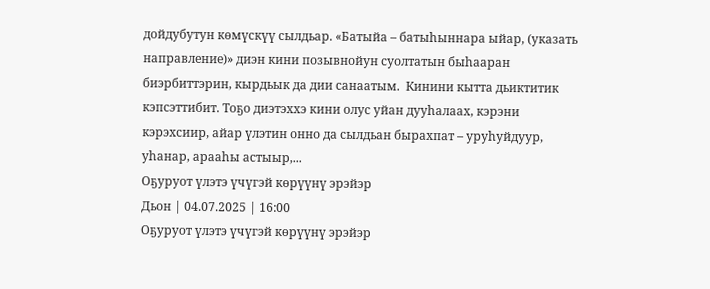дойдубутун көмүскүү сылдьар. «Батыйа – батыһыннара ыйар, (указать направление)» диэн кини позывнойун суолтатын быһааран биэрбиттэрин, кырдьык да дии санаатым.  Кинини кытта дьиктитик кэпсэттибит. Тоҕо диэтэххэ кини олус уйан дууһалаах, кэрэни кэрэхсиир, айар үлэтин онно да сылдьан бырахпат – уруһуйдуур, уһанар, арааһы астыыр,...
Оҕуруот үлэтэ үчүгэй көрүүнү эрэйэр
Дьон | 04.07.2025 | 16:00
Оҕуруот үлэтэ үчүгэй көрүүнү эрэйэр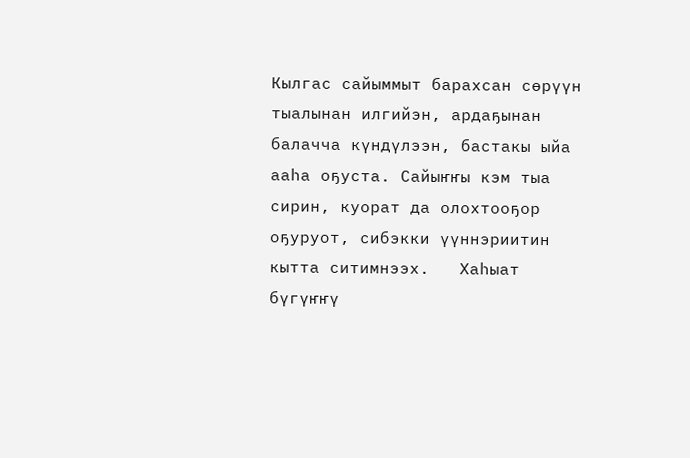Кылгас сайыммыт барахсан сөрүүн тыалынан илгийэн, ардаҕынан балачча күндүлээн, бастакы ыйа ааһа оҕуста. Сайыҥҥы кэм тыа сирин, куорат да олохтооҕор оҕуруот, сибэкки үүннэриитин кытта ситимнээх.   Хаһыат бүгүҥҥү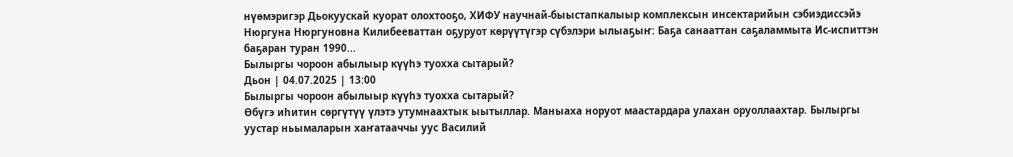нүөмэригэр Дьокуускай куорат олохтооҕо, ХИФУ научнай-быыстапкалыыр комплексын инсектарийын сэбиэдиссэйэ Нюргуна Нюргуновна Килибееваттан оҕуруот көрүүтүгэр сүбэлэри ылыаҕыҥ: Баҕа санааттан саҕаламмыта Ис-испиттэн баҕаран туран 1990...
Былыргы чороон абылыыр күүһэ туохха сытарый?
Дьон | 04.07.2025 | 13:00
Былыргы чороон абылыыр күүһэ туохха сытарый?
Өбүгэ иһитин сөргүтүү үлэтэ утумнаахтык ыытыллар. Маныаха норуот маастардара улахан оруоллаахтар. Былыргы уустар ньымаларын хаҥатааччы уус Василий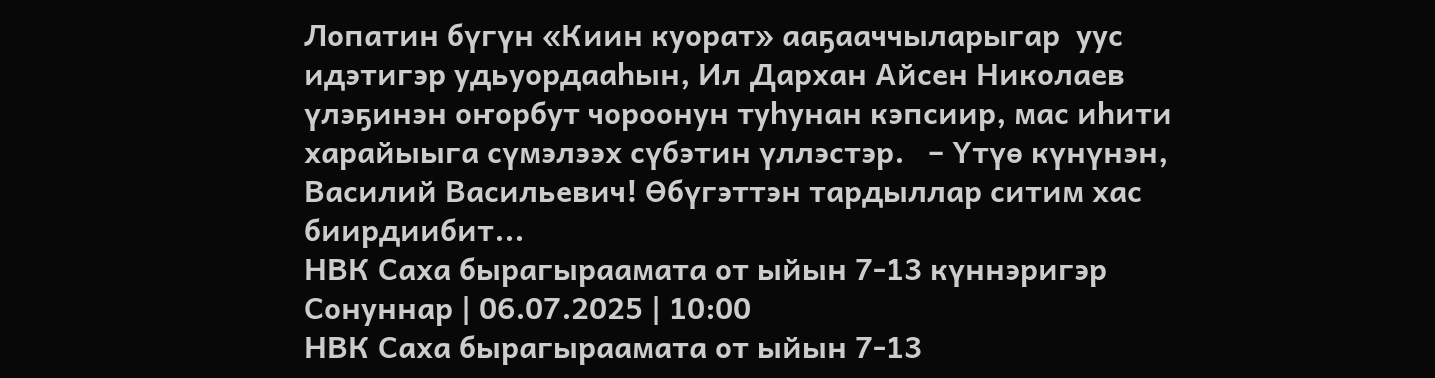Лопатин бүгүн «Киин куорат» ааҕааччыларыгар  уус идэтигэр удьуордааһын, Ил Дархан Айсен Николаев үлэҕинэн оҥорбут чороонун туһунан кэпсиир, мас иһити харайыыга сүмэлээх сүбэтин үллэстэр.   – Үтүө күнүнэн, Василий Васильевич! Өбүгэттэн тардыллар ситим хас биирдиибит...
НВК Саха бырагыраамата от ыйын 7-13 күннэригэр
Сонуннар | 06.07.2025 | 10:00
НВК Саха бырагыраамата от ыйын 7-13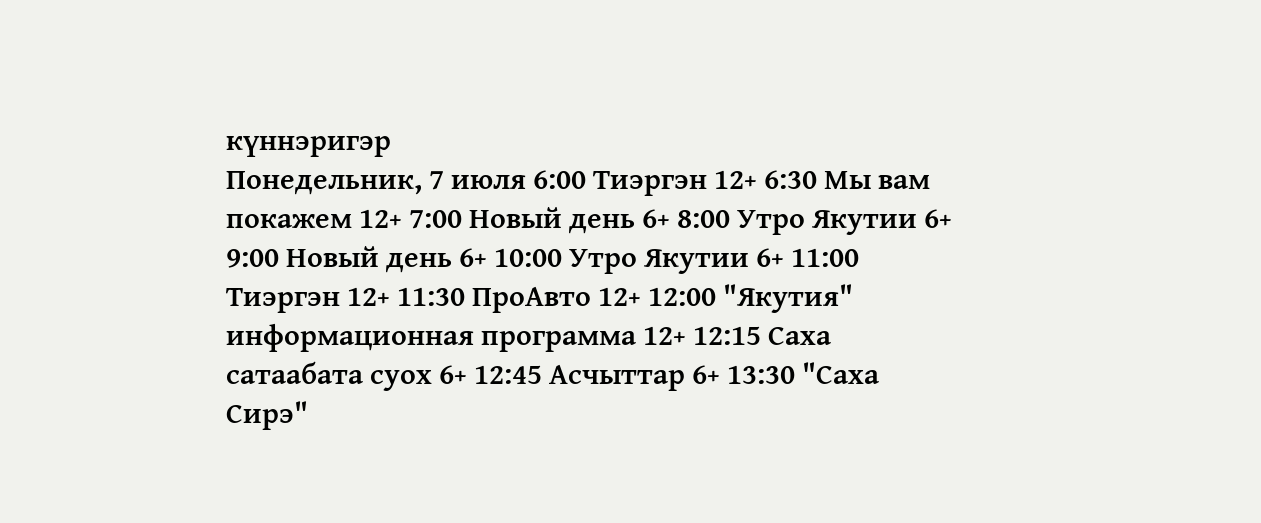күннэригэр
Понедельник, 7 июля 6:00 Тиэргэн 12+ 6:30 Мы вам покажем 12+ 7:00 Новый день 6+ 8:00 Утро Якутии 6+ 9:00 Новый день 6+ 10:00 Утро Якутии 6+ 11:00 Тиэргэн 12+ 11:30 ПроАвто 12+ 12:00 "Якутия" информационная программа 12+ 12:15 Саха сатаабата суох 6+ 12:45 Асчыттар 6+ 13:30 "Саха Сирэ"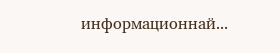информационнай...